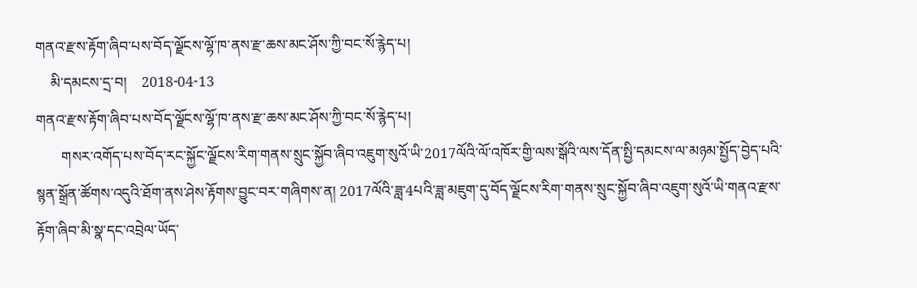གནའ་རྫས་རྟོག་ཞིབ་པས་བོད་ལྗོངས་ལྷོ་ཁ་ནས་རྫ་ཆས་མང་ཤོས་ཀྱི་བང་སོ་རྙེད་པ།
    མི་དམངས་དྲ་བ།    2018-04-13
གནའ་རྫས་རྟོག་ཞིབ་པས་བོད་ལྗོངས་ལྷོ་ཁ་ནས་རྫ་ཆས་མང་ཤོས་ཀྱི་བང་སོ་རྙེད་པ།
       གསར་འགོད་པས་བོད་རང་སྐྱོང་ལྗོངས་རིག་གནས་སྲུང་སྐྱོབ་ཞིབ་འཇུག་སུའོ་ཡི་2017ལོའི་ལོ་འཁོར་གྱི་ལས་སྒོའི་ལས་དོན་སྤྱི་དམངས་ལ་མཉམ་སྤྱོད་བྱེད་པའི་སྙན་སྒྲོན་ཚོགས་འདུའི་ཐོག་ནས་ཤེས་རྟོགས་བྱུང་བར་གཞིགས་ན། 2017ལོའི་ཟླ་4པའི་ཟླ་མཇུག་དུ་བོད་ལྗོངས་རིག་གནས་སྲུང་སྐྱོབ་ཞིབ་འཇུག་སུའོ་ཡི་གནའ་རྫས་རྟོག་ཞིབ་མི་སྣ་དང་འབྲེལ་ཡོད་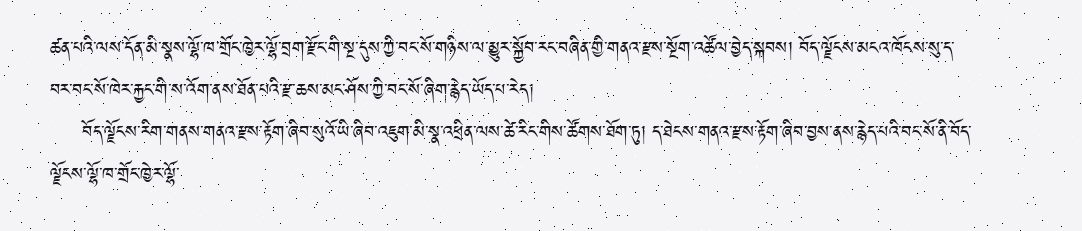ཚན་པའི་ལས་དོན་མི་སྣས་ལྷོ་ཁ་གྲོང་ཁྱེར་ལྷོ་བྲག་རྫོང་གི་སྔ་དུས་ཀྱི་བང་སོ་གཉིས་ལ་མྱུར་སྐྱོབ་རང་བཞིན་གྱི་གནའ་རྫས་སྔོག་འཚོལ་བྱེད་སྐབས། བོད་ལྗོངས་མངའ་ཁོངས་སུ་ད་བར་བང་སོ་ཁེར་རྐྱང་གི་ས་འོག་ནས་ཐོན་པའི་རྫ་ཆས་མང་ཤོས་ཀྱི་བང་སོ་ཞིག་རྙེད་ཡོད་པ་རེད།
     བོད་ལྗོངས་རིག་གནས་གནའ་རྫས་རྟོག་ཞིབ་སུའོ་ཡི་ཞིབ་འཇུག་མི་སྣ་འཕྲིན་ལས་ཚེ་རིང་གིས་ཚོགས་ཐོག་ཏུ། ད་ཐེངས་གནའ་རྫས་རྟོག་ཞིབ་བྱས་ནས་རྙེད་པའི་བང་སོ་ནི་བོད་ལྗོངས་ལྷོ་ཁ་གྲོང་ཁྱེར་ལྷོ་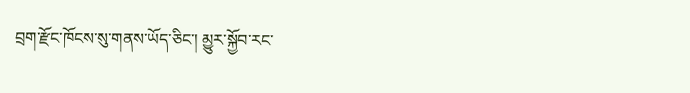བྲག་རྫོང་ཁོངས་སུ་གནས་ཡོད་ཅིང་། མྱུར་སྐྱོབ་རང་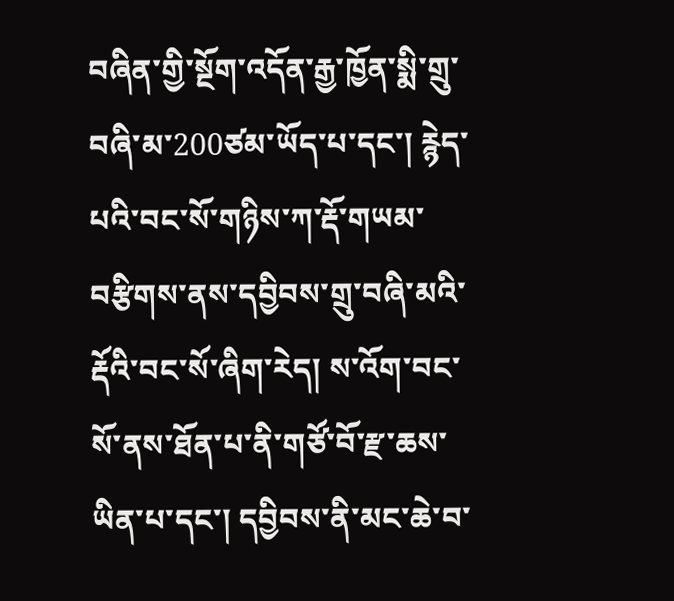བཞིན་གྱི་སྔོག་འདོན་རྒྱ་ཁྱོན་སྨི་གྲུ་བཞི་མ་200ཙམ་ཡོད་པ་དང་། རྙེད་པའི་བང་སོ་གཉིས་ཀ་རྡོ་གཡམ་བརྩིགས་ནས་དབྱིབས་གྲུ་བཞི་མའི་རྡོའི་བང་སོ་ཞིག་རེད། ས་འོག་བང་སོ་ནས་ཐོན་པ་ནི་གཙོ་བོ་རྫ་ཆས་ཡིན་པ་དང་། དབྱིབས་ནི་མང་ཆེ་བ་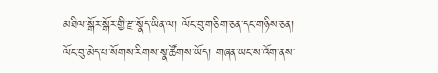མཐིལ་སྒོར་སྒོར་གྱི་རྫ་སྣོད་ཡིན་ལ། ལོང་བུ་གཅིག་ཅན་དང་གཉིས་ཅན། ལོང་བུ་མེད་པ་སོགས་རིགས་སྣ་ཚོགས་ཡོད། གཞན་ཡང་ས་འོག་ནས་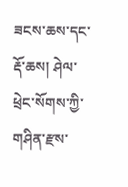ཟངས་ཆས་དང་རྡོ་ཆས། ཤེལ་ཕྲེང་སོགས་ཀྱི་གཤིན་རྫས་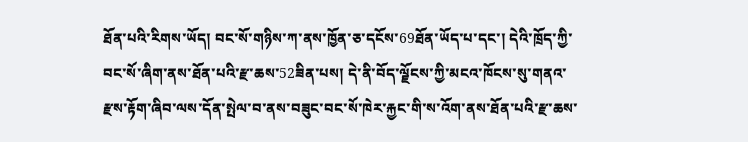ཐོན་པའི་རིགས་ཡོད། བང་སོ་གཉིས་ཀ་ནས་ཁྱོན་ཅ་དངོས་69ཐོན་ཡོད་པ་དང་། དེའི་ཁྲོད་ཀྱི་བང་སོ་ཞིག་ནས་ཐོན་པའི་རྫ་ཆས་52ཟིན་པས། དེ་ནི་བོད་ལྗོངས་ཀྱི་མངའ་ཁོངས་སུ་གནའ་རྫས་རྟོག་ཞིབ་ལས་དོན་སྤེལ་བ་ནས་བཟུང་བང་སོ་ཁེར་རྐྱང་གི་ས་འོག་ནས་ཐོན་པའི་རྫ་ཆས་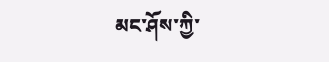མང་ཤོས་ཀྱི་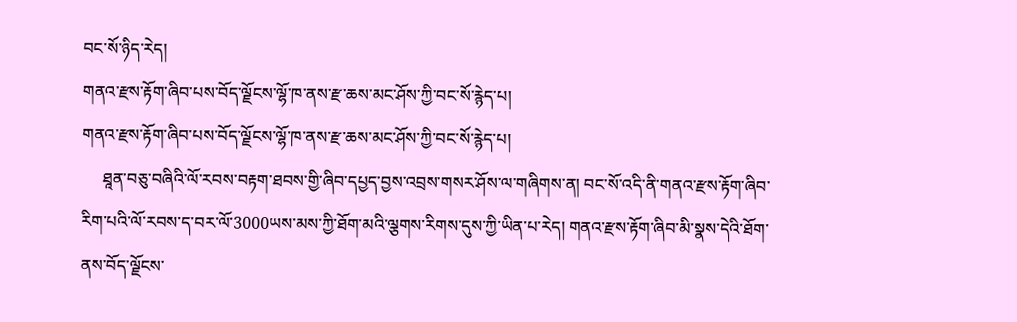བང་སོ་ཉིད་རེད།
གནའ་རྫས་རྟོག་ཞིབ་པས་བོད་ལྗོངས་ལྷོ་ཁ་ནས་རྫ་ཆས་མང་ཤོས་ཀྱི་བང་སོ་རྙེད་པ།
གནའ་རྫས་རྟོག་ཞིབ་པས་བོད་ལྗོངས་ལྷོ་ཁ་ནས་རྫ་ཆས་མང་ཤོས་ཀྱི་བང་སོ་རྙེད་པ།
     ཐཱན་བཅུ་བཞིའི་ལོ་རབས་བརྟག་ཐབས་གྱི་ཞིབ་དཔྱད་བྱས་འབྲས་གསར་ཤོས་ལ་གཞིགས་ན། བང་སོ་འདི་ནི་གནའ་རྫས་རྟོག་ཞིབ་རིག་པའི་ལོ་རབས་ད་བར་ལོ་3000ཡས་མས་ཀྱི་ཐོག་མའི་ལྕགས་རིགས་དུས་ཀྱི་ཡིན་པ་རེད། གནའ་རྫས་རྟོག་ཞིབ་མི་སྣས་དེའི་ཐོག་ནས་བོད་ལྗོངས་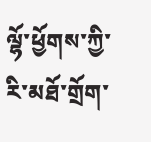ལྷོ་ཕྱོགས་ཀྱི་རི་མཐོ་གྲོག་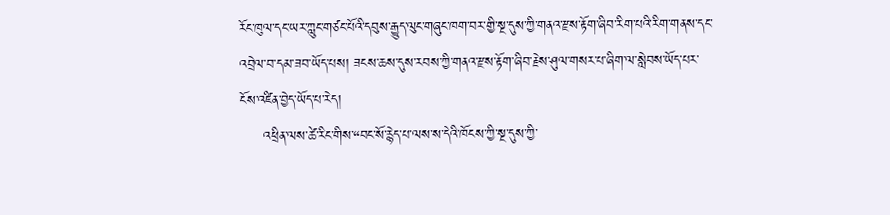རོང་ཁུལ་དང་ཡར་ཀླུང་གཙང་པོའི་དབུས་རྒྱུད་ལུང་གཞུང་ཁག་བར་གྱི་སྔ་དུས་ཀྱི་གནའ་རྫས་རྟོག་ཞིབ་རིག་པའི་རིག་གནས་དང་འབྲེལ་བ་དམ་ཟབ་ཡོད་པས། ཟངས་ཆས་དུས་རབས་ཀྱི་གནའ་རྫས་རྟོག་ཞིབ་རྗེས་ཤུལ་གསར་པ་ཞིག་ལ་སླེབས་ཡོད་པར་ངོས་འཛིན་བྱེད་ཡོད་པ་རེད།
     འཕྲིན་ལས་ཚེ་རིང་གིས་“བང་སོ་རྙེད་པ་ལས་ས་དེའི་ཁོངས་ཀྱི་སྔ་དུས་ཀྱི་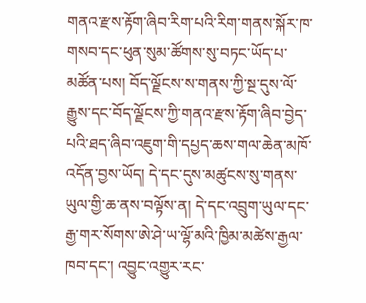གནའ་རྫས་རྟོག་ཞིབ་རིག་པའི་རིག་གནས་སྐོར་ཁ་གསབ་དང་ཕུན་སུམ་ཚོགས་སུ་བཏང་ཡོད་པ་མཚོན་པས། བོད་ལྗོངས་ས་གནས་ཀྱི་སྔ་དུས་ལོ་རྒྱུས་དང་བོད་ལྗོངས་ཀྱི་གནའ་རྫས་རྟོག་ཞིབ་བྱེད་པའི་ཐད་ཞིབ་འཇུག་གི་དཔྱད་ཆས་གལ་ཆེན་མཁོ་འདོན་བྱས་ཡོད། དེ་དང་དུས་མཚུངས་སུ་གནས་ཡུལ་གྱི་ཆ་ནས་བལྟོས་ན། དེ་དང་འབྲུག་ཡུལ་དང་རྒྱ་གར་སོགས་ཨེ་ཤེ་ཡ་ལྷོ་མའི་ཁྱིམ་མཚེས་རྒྱལ་ཁབ་དང་། འབྱུང་འགྱུར་རང་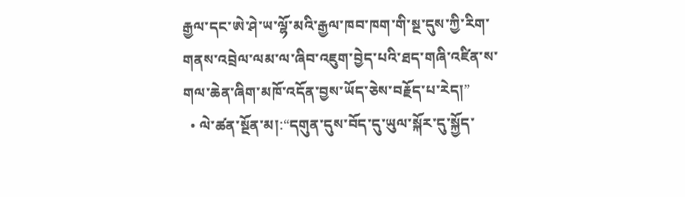རྒྱལ་དང་ཨེ་ཤེ་ཡ་ལྷོ་མའི་རྒྱལ་ཁབ་ཁག་གི་སྔ་དུས་ཀྱི་རིག་གནས་འབྲེལ་ལམ་ལ་ཞིབ་འཇུག་བྱེད་པའི་ཐད་གཞི་འཛིན་ས་གལ་ཆེན་ཞིག་མཁོ་འདོན་བྱས་ཡོད་ཅེས་བརྗོད་པ་རེད།”
  • ལེ་ཚན་སྔོན་མ།:“དགུན་དུས་བོད་དུ་ཡུལ་སྐོར་དུ་སྐྱོད་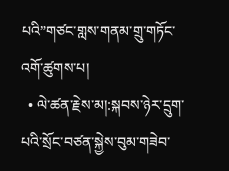པའི”གཙང་གླས་གནམ་གྲུ་གཏོང་འགོ་ཚུགས་པ།
  • ལེ་ཚན་རྗེས་མ།:སྐབས་ཉེར་དྲུག་པའི་སྲོང་བཙན་སྐྱེས་བུམ་གཟེབ་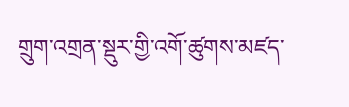གྲུག་འགྲན་སྡུར་གྱི་འགོ་ཚུགས་མཛད་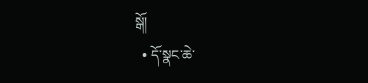སྒོ།
  • དོ་སྣང་ཆེ་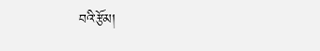བའི་རྩོམ།